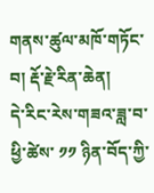གནས་ཚུལ་མཁོ་གཏོང་བ། རྡོ་རྗེ་རིན་ཆེན།
དེ་རིང་རེས་གཟའ་ཟླ་བ་ཕྱི་ཚེས་ ༡༡ ཉིན་བོད་ཀྱི་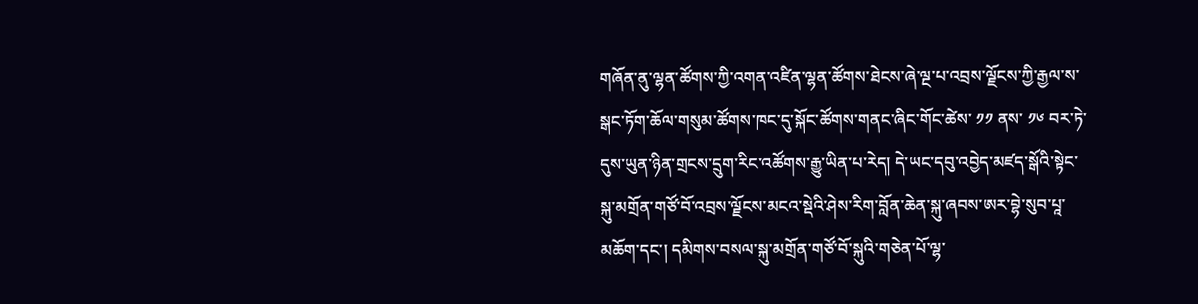གཞོན་ནུ་ལྷན་ཚོགས་ཀྱི་འགན་འཛིན་ལྷན་ཚོགས་ཐེངས་ཞེ་ལྔ་པ་འབྲས་ལྗོངས་ཀྱི་རྒྱལ་ས་སྒང་ཏོག་ཆོལ་གསུམ་ཚོགས་ཁང་དུ་སྐོང་ཚོགས་གནང་ཞིང་གོང་ཚེས་ ༡༡ ནས་ ༡༦ བར་ཏེ་དུས་ཡུན་ཉིན་གྲངས་དྲུག་རིང་འཚོགས་རྒྱུ་ཡིན་པ་རེད། དེ་ཡང་དབུ་འབྱེད་མཛད་སྒོའི་སྟེང་སྐུ་མགྲོན་གཙོ་བོ་འབྲས་ལྗོངས་མངའ་སྡེའི་ཤེས་རིག་བློན་ཆེན་སྐུ་ཞབས་ཨར་བྷེ་སུབ་པཱ་མཆོག་དང་། དམིགས་བསལ་སྐུ་མགྲོན་གཙོ་བོ་སྐུའི་གཅེན་པོ་ལྷ་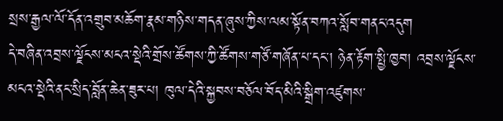སྲས་རྒྱལ་ལོ་དོན་འགྲུབ་མཆོག་རྣམ་གཉིས་གདན་ཞུས་ཀྱིས་ལམ་སྟོན་བཀའ་སློབ་གནང་འདུག
དེ་བཞིན་འབྲས་ལྗོངས་མངའ་སྡེའི་གྲོས་ཚོགས་ཀྱི་ཚོགས་གཙོ་གཞོན་པ་དང་། ཉེན་རྟོག་སྤྱི་ཁྱབ། འབྲས་ལྗོངས་མངའ་སྡེའི་ནང་སྲིད་བློན་ཆེན་ཟུར་པ། ཁུལ་དེའི་སྐྱབས་བཅོལ་བོད་མིའི་སྒྲིག་འཛུགས་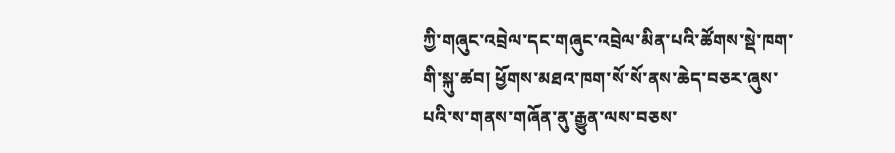ཀྱི་གཞུང་འབྲེལ་དང་གཞུང་འབྲེལ་མིན་པའི་ཚོགས་སྡེ་ཁག་གི་སྐུ་ཚབ། ཕྱོགས་མཐའ་ཁག་སོ་སོ་ནས་ཆེད་བཅར་ཞུས་པའི་ས་གནས་གཞོན་ནུ་རྒྱུན་ལས་བཅས་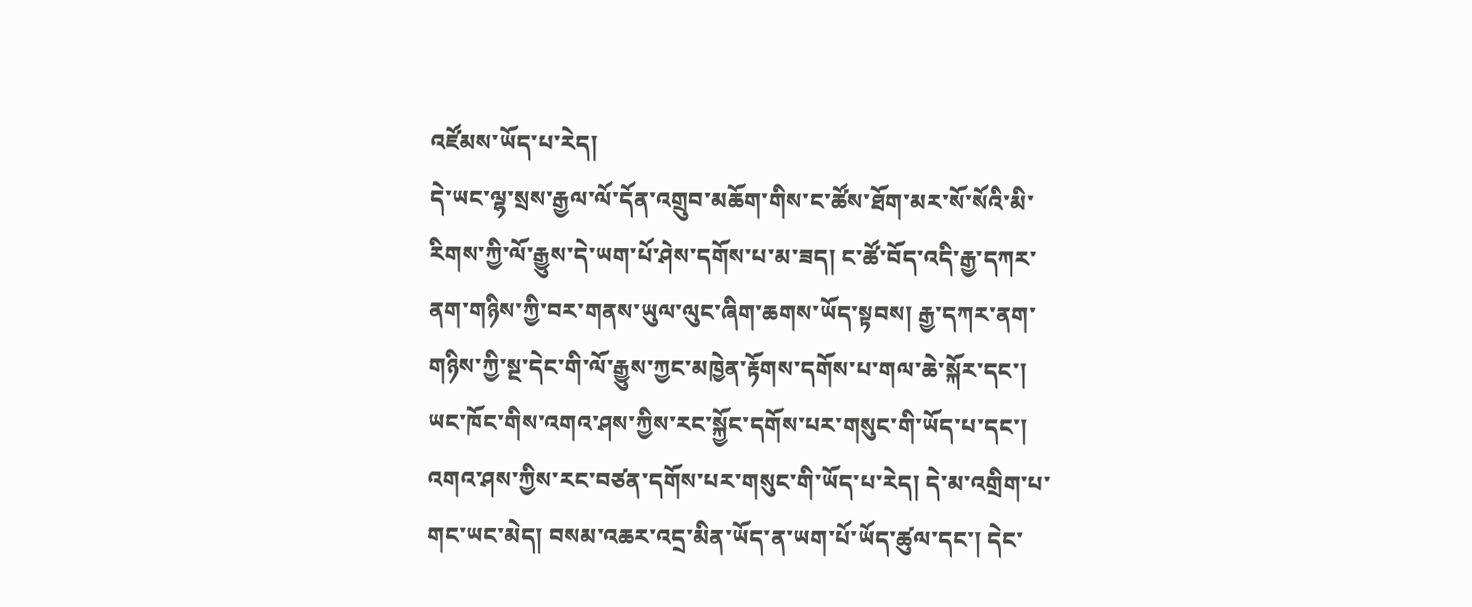འཛོམས་ཡོད་པ་རེད།
དེ་ཡང་ལྷ་སྲས་རྒྱལ་ལོ་དོན་འགྲུབ་མཆོག་གིས་ང་ཚོས་ཐོག་མར་སོ་སོའི་མི་རིགས་ཀྱི་ལོ་རྒྱུས་དེ་ཡག་པོ་ཤེས་དགོས་པ་མ་ཟད། ང་ཚོ་བོད་འདི་རྒྱ་དཀར་ནག་གཉིས་ཀྱི་བར་གནས་ཡུལ་ལུང་ཞིག་ཆགས་ཡོད་སྟབས། རྒྱ་དཀར་ནག་གཉིས་ཀྱི་སྔ་དེང་གི་ལོ་རྒྱུས་ཀྱང་མཁྱེན་རྟོགས་དགོས་པ་གལ་ཆེ་སྐོར་དང་།
ཡང་ཁོང་གིས་འགའ་ཤས་ཀྱིས་རང་སྐྱོང་དགོས་པར་གསུང་གི་ཡོད་པ་དང་། འགའ་ཤས་ཀྱིས་རང་བཙན་དགོས་པར་གསུང་གི་ཡོད་པ་རེད། དེ་མ་འགྲིག་པ་གང་ཡང་མེད། བསམ་འཆར་འདྲ་མིན་ཡོད་ན་ཡག་པོ་ཡོད་ཚུལ་དང་། དེང་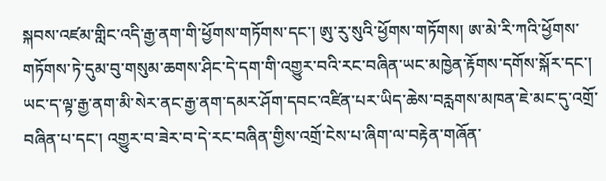སྐབས་འཛམ་གླིང་འདི་རྒྱ་ནག་གི་ཕྱོགས་གཏོགས་དང་། ཨུ་རུ་སུའི་ཕྱོགས་གཏོགས། ཨ་མེ་རི་ཀའི་ཕྱོགས་གཏོགས་ཏེ་དུམ་བུ་གསུམ་ཆགས་ཤིང་དེ་དག་གི་འགྱུར་བའི་རང་བཞིན་ཡང་མཁྱེན་རྟོགས་དགོས་སྐོར་དང་། ཡང་ད་ལྟ་རྒྱ་ནག་མི་སེར་ནང་རྒྱ་ནག་དམར་ཤོག་དབང་འཛིན་པར་ཡིད་ཆེས་བརླགས་མཁན་ཇེ་མང་དུ་འགྲོ་བཞིན་པ་དང་། འགྱུར་བ་ཟེར་བ་དེ་རང་བཞིན་གྱིས་འགྲོ་ངེས་པ་ཞིག་ལ་བརྟེན་གཞོན་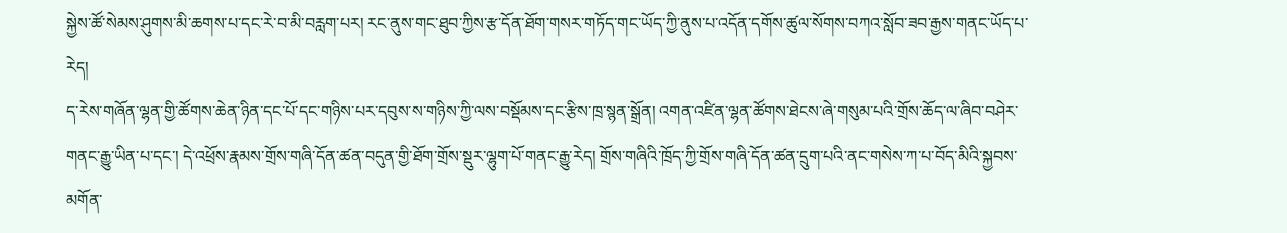སྐྱེས་ཚོ་སེམས་ཤུགས་མི་ཆགས་པ་དང་རེ་བ་མི་བརླག་པར། རང་ནུས་གང་ཐུབ་ཀྱིས་རྩ་དོན་ཐོག་གསར་གཏོད་གང་ཡོད་ཀྱི་ནུས་པ་འདོན་དགོས་ཚུལ་སོགས་བཀའ་སློབ་ཟབ་རྒྱས་གནང་ཡོད་པ་རེད།
ད་རེས་གཞོན་ལྷན་གྱི་ཚོགས་ཆེན་ཉིན་དང་པོ་དང་གཉིས་པར་དབུས་ས་གཉིས་ཀྱི་ལས་བསྡོམས་དང་རྩིས་ཁྲ་སྙན་སྒྲོན། འགན་འཛིན་ལྷན་ཚོགས་ཐེངས་ཞེ་གསུམ་པའི་གྲོས་ཆོད་ལ་ཞིབ་བཤེར་གནང་རྒྱུ་ཡིན་པ་དང་། དེ་འཕྲོས་རྣམས་གྲོས་གཞི་དོན་ཚན་བདུན་གྱི་ཐོག་གྲོས་སྡུར་ལྷུག་པོ་གནང་རྒྱུ་རེད། གྲོས་གཞིའི་ཁྲོད་ཀྱི་གྲོས་གཞི་དོན་ཚན་དྲུག་པའི་ནང་གསེས་ཀ་པ་བོད་མིའི་སྐྱབས་མགོན་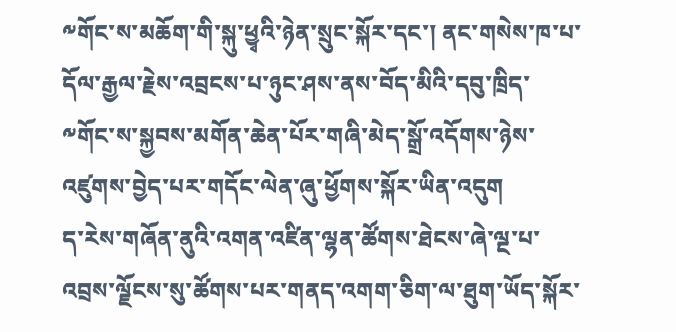༸གོང་ས་མཆོག་གི་སྐུ་ཕྱྭའི་ཉེན་སྲུང་སྐོར་དང་། ནང་གསེས་ཁ་པ་དོལ་རྒྱལ་རྗེས་འབྲངས་པ་ཉུང་ཤས་ནས་བོད་མིའི་དབུ་ཁྲིད་༸གོང་ས་སྐྱབས་མགོན་ཆེན་པོར་གཞི་མེད་སྒྲོ་འདོགས་ཉེས་འཛུགས་བྱེད་པར་གདོང་ལེན་ཞུ་ཕྱོགས་སྐོར་ཡིན་འདུག
ད་རེས་གཞོན་ནུའི་འགན་འཛིན་ལྷན་ཚོགས་ཐེངས་ཞེ་ལྔ་པ་འབྲས་ལྗོངས་སུ་ཚོགས་པར་གནད་འགག་ཅིག་ལ་ཐུག་ཡོད་སྐོར་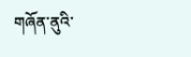གཞོན་ནུའི་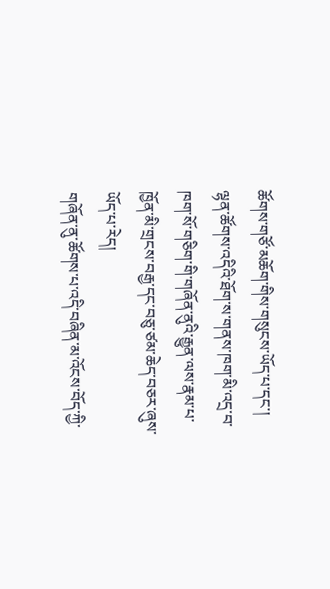ཚོགས་གཙོ་མཆོག་གིས་གསུངས་ཡོད་པ་དང་། ལྷན་ཚོགས་འདིའི་ཐོག་ས་གནས་ཁག་མི་འདྲ་བ་ཁག་སོ་གཅིག་གི་གཞོན་ནུའི་རྒྱུན་ལས་རྣམ་པ་ཁྱོན་མི་གྲངས་བརྒྱ་དང་བཅུ་ཙམ་ཆེད་བཅར་ཞུས་ཡོད་པ་རེད།
གཞོན་ནུ་ཚོགས་པ་འདི་བཞིན་མ་འོངས་བོད་ཀྱི་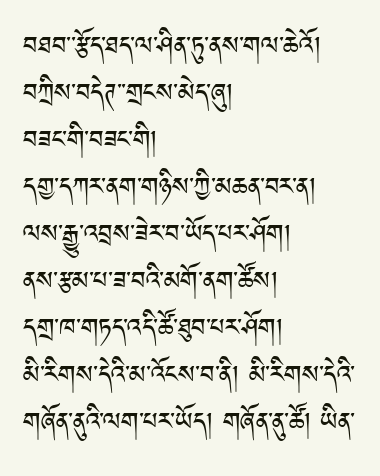བཐབ་་རྩོད་ཐད་ལ་ཤིན་ཏུ་ནས་གལ་ཆེའོ། བཀྲིས་བདེཊ་་གྲངས་མེད་ཞུ།
བཟང་གི་བཟང་གི།
དགྱ་དཀར་ནག་གཉིས་ཀྱི་མཆན་བར་ན།
ལས་རྒྱུ་འབྲས་ཟེར་བ་ཡོད་པར་ཤོག།
ནས་རྩམ་པ་ཟ་བའི་མགོ་ནག་ཚོས།
དགྲ་ཁ་གཏད་འདི་ཚོ་ཐུབ་པར་ཤོག།
མི་རིགས་དེའི་མ་འོངས་བ་ནི། མི་རིགས་དེའི་གཞོན་ནུའི་ལག་པར་ཡོད། གཞོན་ནུ་ཚོ། ཡིན་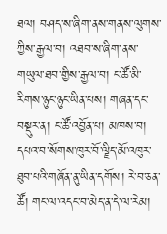ཐལ། བཤད་ས་ཞིག་ནས་གནས་ལུགས་ཀྱིས་རྒྱལ་བ། འཐབ་ས་ཞིག་ནས་གཡུལ་ཐབ་གྱིས་རྒྱལ་བ། ང་ཚོ་མི་རིགས་ཉུང་ཉུང་ཡིན་པས། གཞན་དང་བསྡུར་ན། ང་ཚོ་འབྱོན་པ། མཁས་བ། དཔའ་བ་སོགས་ཁུར་བོ་ལྗིད་མོ་འཁུར་ཐུབ་པའི་གཞོན་ནུ་ཡིན་དགོས། རེ་བ་ཅན་ཚོ། གང་ལ་འདང་བ་མེད་ན་དེ་ལ་རེམ།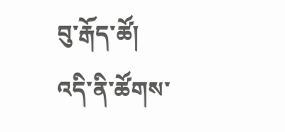བུ་རྒོད་ཚོ།
འདི་ནི་ཚོགས་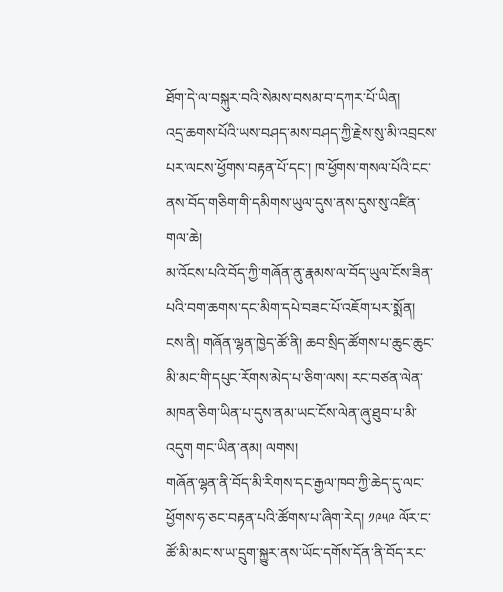ཐོག་དེ་ལ་བསྐུར་བའི་སེམས་བསམ་བ་དཀར་པོ་ཡིན།
འདྲ་ཆགས་པོའི་ཡས་བཤད་མས་བཤད་ཀྱི་རྗེས་སུ་མི་འབྲངས་པར་ལངས་ཕྱོགས་བརྟན་པོ་དང་། ཁ་ཕྱོགས་གསལ་པོའི་ངང་ནས་བོད་གཅིག་གི་དམིགས་ཡུལ་དུས་ནས་དུས་སུ་འཛིན་གལ་ཆེ།
མ་འོངས་པའི་བོད་ཀྱི་གཞོན་ནུ་རྣམས་ལ་བོད་ཡུལ་ངོས་ཟིན་པའི་བག་ཆགས་དང་མིག་དཔེ་བཟང་པོ་འཇོག་པར་སྨོན།
ངས་ནི། གཞོན་ལྷན་ཁྱེད་ཚོ་ནི། ཆབ་སྲིད་ཚོགས་པ་ཆུང་ཆུང་མི་མང་གི་དཔུང་རོགས་མེད་པ་ཅིག་ལས། རང་བཙན་ལེན་མཁན་ཅིག་ཡིན་པ་དུས་ནམ་ཡང་ངོས་ལེན་ཞུ་ཐུབ་པ་མི་འདུག གང་ཡིན་ནམ། ལགས།
གཞོན་ལྷན་ནི་བོད་མི་རིགས་དང་རྒྱལ་ཁབ་ཀྱི་ཆེད་དུ་ལང་ཕྱོགས་ཧ་ཅང་བརྟན་པའི་ཚོགས་པ་ཞིག་རེད། ༡༩༥༩ ལོར་ང་ཚོ་མི་མང་ས་ཡ་དྲུག་སྐྱུར་ནས་ཡོང་དགོས་དོན་ནི་བོད་རང་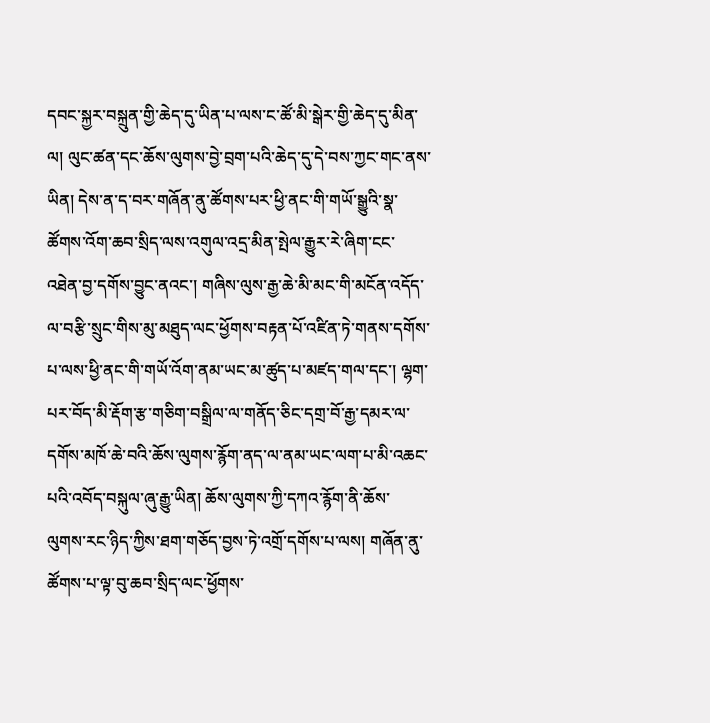དབང་སྐྱར་བསྐྲུན་གྱི་ཆེད་དུ་ཡིན་པ་ལས་ང་ཚོ་མི་སྒེར་གྱི་ཆེད་དུ་མིན་ལ། ལུང་ཚན་དང་ཆོས་ལུགས་བྱེ་བྲག་པའི་ཆེད་དུ་དེ་བས་ཀྱང་གང་ནས་ཡིན། དེས་ན་ད་བར་གཞོན་ནུ་ཚོགས་པར་ཕྱི་ནང་གི་གཡོ་སྒྱུའི་སྣ་ཚོགས་འོག་ཆབ་སྲིད་ལས་འགུལ་འདྲ་མིན་སྤེལ་རྒྱུར་རེ་ཞིག་ངང་འཐེན་བྱ་དགོས་བྱུང་ནའང་། གཞིས་ལུས་རྒྱ་ཆེ་མི་མང་གི་མངོན་འདོད་ལ་བརྩི་སྲུང་གིས་མུ་མཐུད་ལང་ཕྱོགས་བརྟན་པོ་འཛིན་ཏེ་གནས་དགོས་པ་ལས་ཕྱི་ནང་གི་གཡོ་འོག་ནམ་ཡང་མ་ཚུད་པ་མཛད་གལ་དང་། ལྷག་པར་བོད་མི་རྡོག་རྩ་གཅིག་བསྒྲིལ་ལ་གནོད་ཅིང་དགྲ་བོ་རྒྱ་དམར་ལ་དགོས་མཁོ་ཆེ་བའི་ཆོས་ལུགས་རྙོག་ནད་ལ་ནམ་ཡང་ལག་པ་མི་འཆང་པའི་འབོད་བསྐུལ་ཞུ་རྒྱུ་ཡིན། ཆོས་ལུགས་ཀྱི་དཀའ་རྙོག་ནི་ཆོས་ལུགས་རང་ཉིད་ཀྱིས་ཐག་གཅོད་བྱས་ཏེ་འགྲོ་དགོས་པ་ལས། གཞོན་ནུ་ཚོགས་པ་ལྟ་བུ་ཆབ་སྲིད་ལང་ཕྱོགས་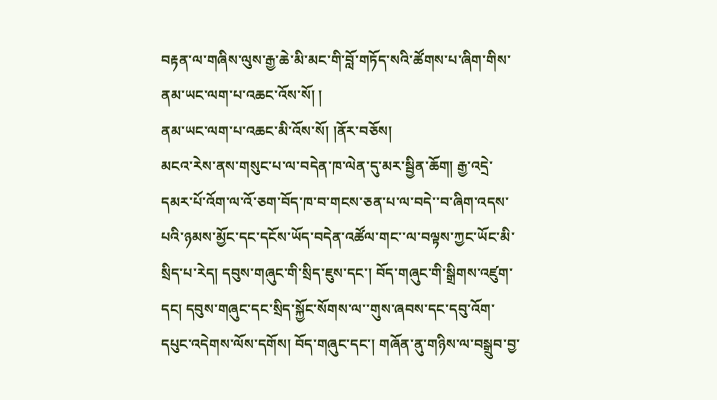བརྟན་ལ་གཞིས་ལུས་རྒྱ་ཆེ་མི་མང་གི་བློ་གཏོད་སའི་ཚོགས་པ་ཞིག་གིས་ནམ་ཡང་ལག་པ་འཆང་འོས་སོ། །
ནམ་ཡང་ལག་པ་འཆང་མི་འོས་སོ། །ནོར་བཅོས།
མངའ་རེས་ནས་གསུང་པ་ལ་བདེན་ཁ་ལེན་དུ་མར་སྦྱིན་ཆོག། རྒྱ་འདྲེ་དམར་པོ་འོག་ལ་འོ་ཅག་བོད་ཁ་བ་གངས་ཅན་པ་ལ་བདེ་་བ་ཞིག་འདས་པའི་ཉམས་མྱོང་དང་དངོས་ཡོད་བདེན་འཚོལ་གང་་ལ་བལྟས་ཀྱང་ཡོང་མི་སྲིད་པ་རེད། དབུས་གཞུང་གི་སྲིད་ཇུས་དང་། བོད་གཞུང་གི་སྒྲིགས་འཛུག་དང། དབུས་གཞུང་དང་སྲིད་སྐྱོང་སོགས་ལ་་གུས་ཞབས་དང་དབུ་འོག་དཔུང་འདེགས་ལོས་དགོས། བོད་གཞུང་དང་། གཞོན་ནུ་གཉིས་ལ་བསྒྲུབ་བྱ་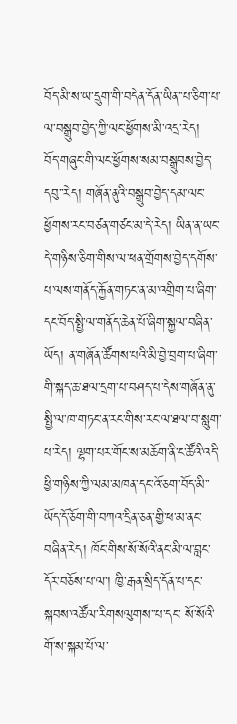བོད་མི་ས་ཡ་དྲུག་གི་བདེན་དོན་ཡིན་་པ་ཅིག་པ་ལ་བསྒྲུབ་བྱེད་ཀྱི་ལང་ཕྱོགས་མི་འདྲ་རེད།
བོད་གཞུང་གི་ལང་ཕྱོགས་སམ་བསྒྲུབས་བྱེད་དབུ་་རེད། གཞོན་ནུའི་བསྒྲུབ་བྱེད་དམ་ལང་ཕྱོགས་རང་བཙན་གཙང་མ་དེ་རེད། ཡིན་ན་ཡང་དེ་གཉིས་ཅིག་གིས་ལ་ཕན་གྲོགས་བྱེད་དགོས་པ་ལས་གནོད་རྐྱོན་གཏང་ན་མ་འགྲིག་པ་ཞིག་དང་བོད་སྤྱི་ལ་གནོད་ཆེན་པོ་ཞིག་སྐྱལ་བཞིན་ཡོད། ན་གཞོན་ཚོགས་པའི་མི་བྱེ་བྲག་པ་ཞིག་གི་སྐད་ཆ་ཐལ་དྲག་པ་བཤད་པ་དེས་གཞོན་ནུ་སྤྱི་ལ་ཁ་གཏང་ན་རང་གིས་རང་ལ་ཐལ་བ་སླུག་པ་རེད། ལྷག་པར་གོང་ས་མཆོག་ནི་ང་ཚོའི་འདི་ཕྱི་གཉིས་ཀྱི་ལམ་མཁན་དང་འོ་ཅག་བོད་མི་་ཡོད་དོ་ཅོག་གི་བཀའ་དྲིན་ཅན་གྱི་ཕ་མ་ནང་བཞིན་རེད། ཁོང་གིས་སོ་སོའི་ནང་མི་ལ་བླང་དོར་བཅོས་པ་ལ་། ཁྱི་རྒན་སྲིད་དོན་པ་དང་ སྐབས་འཚོལ་རིགསལུགས་་པ་དང་ སོ་སོའི་གོ་ས་སྐམ་པོ་ལ་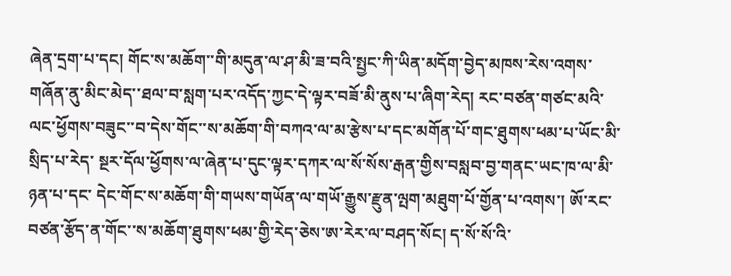ཞེན་དྲག་པ་དང། གོང་ས་མཆོག་་གི་མདུན་ལ་ཤ་མི་ཟ་བའི་སྤྱང་ཀི་ཡིན་མདོག་བྱེད་མཁས་རེས་འགས་གཞོན་ནུ་མིང་མེད་་ཐལ་བ་སླག་པར་འདོད་ཀྱང་དེ་ལྟར་བཟོ་མི་ནུས་པ་ཞིག་རེད། རང་བཙན་གཙང་མའི་ལང་ཕྱོགས་བཟུང་་བ་དེས་གོང་་ས་མཆོག་གི་བཀའ་ལ་མ་རྩེས་པ་དང་མགོན་པོ་གང་ཐུགས་ཕམ་པ་ཡོང་མི་སྲིད་པ་རེད་ སྔར་དོལ་ཕྱོགས་ལ་ཞེན་པ་དུང་ལྟར་དཀར་ལ་སོ་སོས་རྒན་གྱིས་བསླབ་བྱ་གནང་ཡང་ཁ་ལ་མི་ཉན་པ་དང་ དེང་གོང་ས་མཆོག་གི་གཡས་གཡོན་ལ་གཡོ་རྒྱུས་རྫུན་ལྤག་མཐུག་པོ་གྱོན་པ་འགས་། ཨོ་རང་བཙན་རྩོད་ན་གོང་་ས་མཆོག་ཐུགས་ཕམ་གྱི་རེད་ཅེས་ཨ་རེར་ལ་བཤད་སོང། ད་སོ་སོ་འི་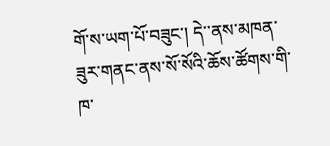གོ་ས་ཡག་པོ་བཟུང་། དེ་་ནས་མཁན་ཟུར་གནང་ནས་སོ་སོའི་ཆོས་ཚོགས་གི་ཁ་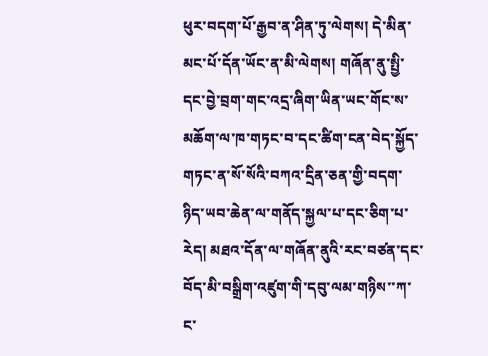ཕུར་བདག་པོ་རྒྱབ་ན་ཤིན་ཏུ་ལེགས། དེ་མིན་མང་པོ་དོན་ཡོང་ན་མི་ལེགས། གཞོན་ནུ་སྤྱི་དང་བྱེ་བྲག་གང་འདྲ་ཞིག་ཡིན་ཡང་གོང་ས་མཆོག་ལ་ཁ་གཏང་བ་དང་ཚིག་ངན་བེད་སྐྱོད་གཏང་ན་སོ་སོའི་བཀའ་དྲིན་ཅན་གྱི་བདག་ཉིད་ཡབ་ཆེན་ལ་གནོད་སྐྱལ་པ་དང་ཅིག་པ་རེད། མཐའ་དོན་ལ་གཞོན་ནུའི་རང་བཙན་དང་ བོད་མི་བསྒྲིག་འཛུག་གི་དབུ་ལམ་གཉིས་་ཀ་ང་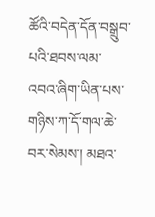ཚོའི་བདེན་དོན་བསྒྲུབ་པའི་ཐབས་ལམ་འབའ་ཞིག་ཡིན་པས་གཉིས་ཀ་དོ་གལ་ཆེ་བར་སེམས་། མཐའ་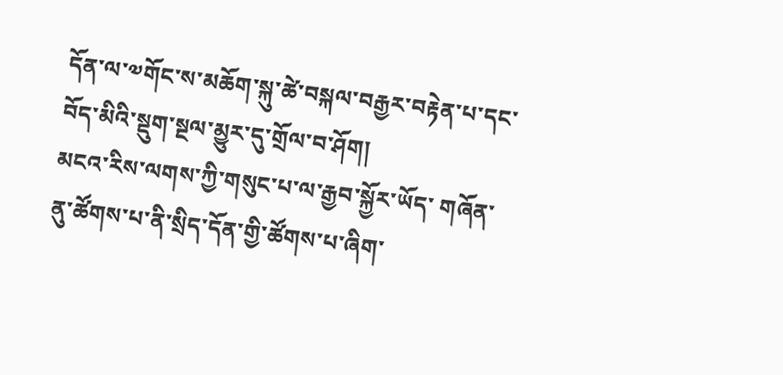དོན་ལ་༧གོང་ས་མཆོག་སྐུ་ཚེ་བསྐལ་བརྒྱར་བརྟེན་པ་དང་བོད་མིའི་སྡུག་སྔལ་མྱུར་དུ་གྲོལ་བ་ཤོག།
མངའ་རིས་ལགས་ཀྱི་གསུང་པ་ལ་རྒྱབ་སྐྱོར་ཡོད་ གཞོན་ནུ་ཚོགས་པ་ནི་སྲིད་དོན་གྱི་ཚོགས་པ་ཞིག་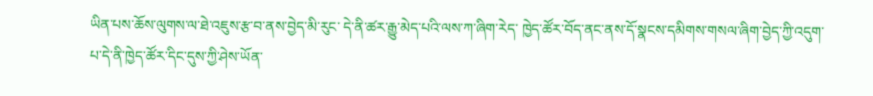ཡིན་པས་ཆོས་ལུགས་ལ་ཐེ་འཇུས་རྩ་བ་ནས་བྱེད་མི་རུང་ དེ་ནི་ཚར་རྒྱུ་མེད་པའི་ལས་ཀ་ཞིག་རེད་ ཁྱེད་ཚོར་བོད་ནང་ནས་དོ་སྣངས་དམིགས་གསལ་ཞིག་བྱེད་ཀྱི་འདུག་པ་དེ་ནི་ཁྱེད་ཚོར་དིང་དུས་ཀྱི་ཤེས་ཡོན་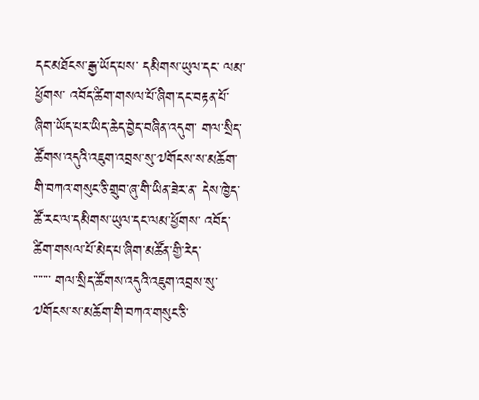དང་མཐོངས་རྒྱ་ཡོད་པས་ དམིགས་ཡུལ་དང་ ལམ་ཕྱོགས་ འབོད་ཚིག་གསལ་པོ་ཞིག་དང་བརྟན་པོ་ཞིག་ཡོད་པར་ཡིད་ཆེད་བྱེད་བཞིན་འདུག་ གལ་སྲིད་ཚོགས་འདུའི་འཇུག་འབྲས་སུ་༧གོངས་ས་མཆོག་གི་བཀའ་གསུང་ཅི་གྲུབ་ཞུ་གི་ཡིན་ཟེར་ན་ དེས་ཁྱེད་ཚོ་རང་ལ་དམིགས་ཡུལ་དང་ལམ་ཕྱོགས་ འབོད་ཚིག་གསལ་པོ་མེད་པ་ཞིག་མཚོན་གྱི་རེད་
་་་་་་་ གལ་སྲིད་ཚོགས་འདུའི་འཇུག་འབྲས་སུ་༧གོངས་ས་མཆོག་གི་བཀའ་གསུང་ཅི་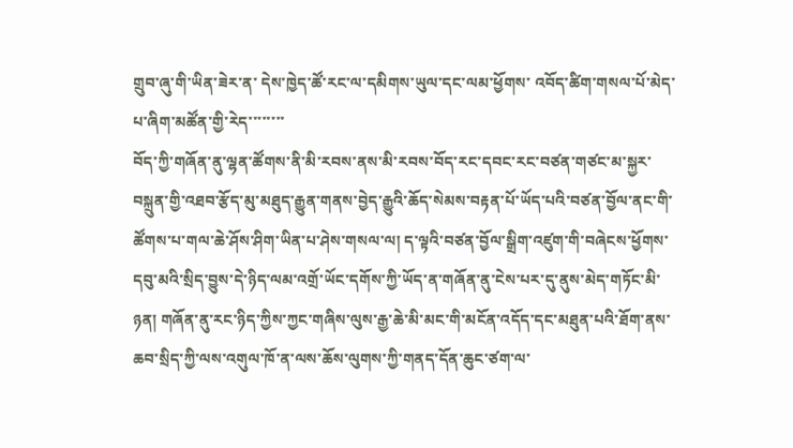གྲུབ་ཞུ་གི་ཡིན་ཟེར་ན་ དེས་ཁྱེད་ཚོ་རང་ལ་དམིགས་ཡུལ་དང་ལམ་ཕྱོགས་ འབོད་ཚིག་གསལ་པོ་མེད་པ་ཞིག་མཚོན་གྱི་རེད་་་་་་་་
བོད་ཀྱི་གཞོན་ནུ་ལྷན་ཚོགས་ནི་མི་རབས་ནས་མི་རབས་བོད་རང་དབང་རང་བཙན་གཙང་མ་སྐྱར་བསྐྲུན་གྱི་འཐབ་རྩོད་མུ་མཐུད་རྒྱུན་གནས་བྱེད་རྒྱུའི་ཆོད་སེམས་བརྟན་པོ་ཡོད་པའི་བཙན་བྱོལ་ནང་གི་ཚོགས་པ་གལ་ཆེ་ཤོས་ཤིག་ཡིན་པ་ཤེས་གསལ་ལ། ད་ལྟའི་བཙན་བྱོལ་སྒྲིག་འཛུག་གི་བཞེངས་ཕྱོགས་དབུ་མའི་སྲིད་བྱུས་དེ་ཉིད་ལམ་འགྲོ་ཡོང་དགོས་ཀྱི་ཡོད་ན་གཞོན་ནུ་ངེས་པར་དུ་ནུས་མེད་གཏོང་མི་ཉན། གཞོན་ནུ་རང་ཉིད་ཀྱིས་ཀྱང་གཞིས་ལུས་རྒྱ་ཆེ་མི་མང་གི་མངོན་འདོད་དང་མཐུན་པའི་ཐོག་ནས་ཆབ་སྲིད་ཀྱི་ལས་འགུལ་ཁོ་ན་ལས་ཆོས་ལུགས་ཀྱི་གནད་དོན་ཆུང་ཙག་ལ་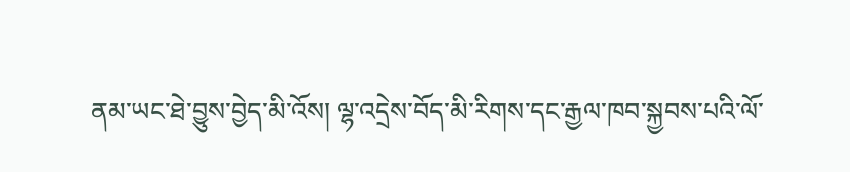ནམ་ཡང་ཐེ་བྱུས་བྱེད་མི་འོས། ལྷ་འདྲེས་བོད་མི་རིགས་དང་རྒྱལ་ཁབ་སྐྱབས་པའི་ལོ་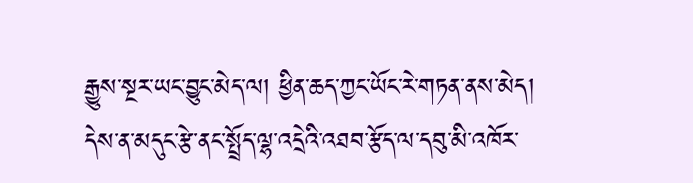རྒྱུས་སྔར་ཡང་བྱུང་མེད་ལ། ཕྱིན་ཆད་ཀྱང་ཡོང་རེ་གཏན་ནས་མེད། དེས་ན་མདུང་རྩེ་ནང་སྤྲོད་ལྷ་འདྲེའི་འཐབ་རྩོད་ལ་དབུ་མི་འཁོར་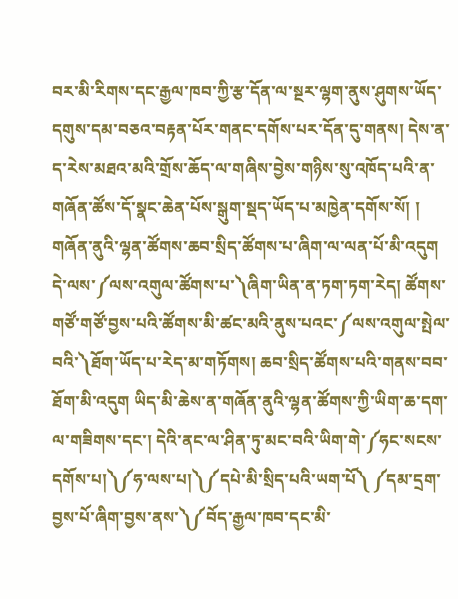བར་མི་རིགས་དང་རྒྱལ་ཁབ་ཀྱི་རྩ་དོན་ལ་སྔར་ལྷག་ནུས་ཤུགས་ཡོད་དགུས་དམ་བཅའ་བརྟན་པོར་གནང་དགོས་པར་དོན་དུ་གནས། དེས་ན་ད་རེས་མཐའ་མའི་གྲོས་ཆོད་ལ་གཞིས་བྱེས་གཉིས་སུ་འཁོད་པའི་ན་གཞོན་ཚོས་དོ་སྣང་ཆེན་པོས་སྒུག་སྡད་ཡོད་པ་མཁྱེན་དགོས་སོ། །
གཞོན་ནུའི་ལྷན་ཚོགས་ཆབ་སྲིད་ཚོགས་པ་ཞིག་ལ་ལན་པོ་མི་འདུག
དེ་ལས་༼ལས་འགུལ་ཚོགས་པ་༽ཞིག་ཡིན་ན་ཏག་ཏག་རེད། ཚོགས་གཙོ་གཙོ་བྱས་པའི་ཚོགས་མི་ཚང་མའི་ནུས་པའང་༼ལས་འགུལ་སྤེལ་བའི་༽ཐོག་ཡོད་པ་རེད་མ་གཏོགས། ཆབ་སྲིད་ཚོགས་པའི་གནས་བབ་ཐོག་མི་འདུག ཡིད་མི་ཆེས་ན་གཞོན་ནུའི་ལྷན་ཚོགས་ཀྱི་ཡིག་ཆ་དག་ལ་གཟིགས་དང་། དེའི་ནང་ལ་ཤིན་ཏུ་མང་བའི་ཡིག་གེ་༼ཧང་སངས་དགོས་པ།༽༼ཧ་ལས་པ།༽༼དཔེ་མི་སྲིད་པའི་ཡག་པོ༽ ༼དམ་དྲག་བྱས་པོ་ཞིག་བྱས་ནས་༽༼བོད་རྒྱལ་ཁབ་དང་མི་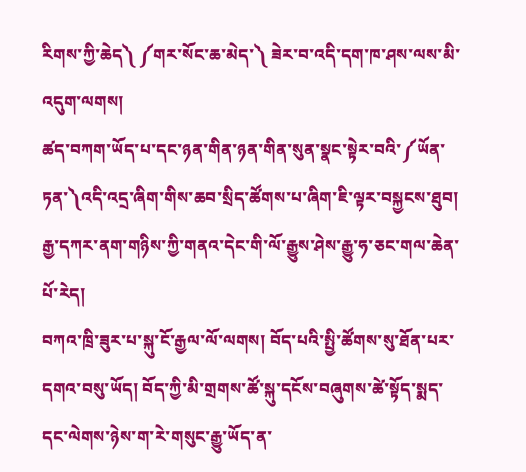རིགས་ཀྱི་ཆེད༽ ༼གར་སོང་ཆ་མེད་༽ ཟེར་བ་འདི་དག་ཁ་ཤས་ལས་མི་འདུག་ལགས།
ཚད་བཀག་ཡོད་པ་དང་ཉན་གིན་ཉན་གིན་སུན་སྣང་སྟེར་བའི་༼ཡོན་ཏན་༽འདི་འདྲ་ཞིག་གིས་ཆབ་སྲིད་ཚོགས་པ་ཞིག་ཇི་ལྟར་བསྐྱངས་ཐུབ།
རྒྱ་དཀར་ནག་གཉིས་ཀྱི་གནའ་དེང་གི་ལོ་རྒྱུས་ཤེས་རྒྱུ་ཧ་ཅང་གལ་ཆེན་པོ་རེད།
བཀའ་ཁྲི་ཟུར་པ་སྐུ་ངོ་རྒྱལ་ལོ་ལགས། བོད་པའི་སྤྱི་ཚོགས་སུ་ཐོན་པར་དགའ་བསུ་ཡོད། བོད་ཀྱི་མི་གྲགས་ཚོ་སྐུ་དངོས་བཞུགས་ཚེ་སྟོད་སྨད་དང་ལེགས་ཉེས་ག་རེ་གསུང་རྒྱུ་ཡོད་ན་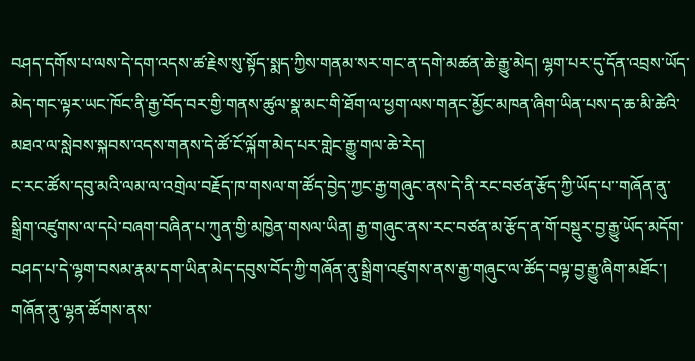བཤད་དགོས་པ་ལས་དེ་དག་འདས་ཚ་རྗེས་སུ་སྟོད་སྨད་ཀྱིས་གནམ་སར་གང་ན་དགེ་མཚན་ཆེ་རྒྱུ་མེད། ལྷག་པར་དུ་དོན་འབྲས་ཡོད་མེད་གང་ལྟར་ཡང་ཁོང་ནི་རྒྱ་བོད་བར་གྱི་གནས་ཚུལ་སྣ་མང་གི་ཐོག་ལ་ཕྱག་ལས་གནང་མྱོང་མཁན་ཞིག་ཡིན་པས་ད་ཆ་མི་ཚེའི་མཐའ་ལ་སླེབས་སྐབས་འདས་གནས་དེ་ཚོ་ངོ་ལྐོག་མེད་པར་གླེང་རྒྱུ་གལ་ཆེ་རེད།
ང་རང་ཚོས་དབུ་མའི་ལམ་ལ་འགྲེལ་བརྗོད་ཁ་གསལ་ག་ཚོད་བྱེད་ཀྱང་རྒྱ་གཞུང་ནས་དེ་ནི་རང་བཙན་རྩོད་ཀྱི་ཡོད་པ་་གཞོན་ནུ་སྒྲིག་འཛུགས་ལ་དཔེ་བཞག་བཞིན་པ་ཀུན་གྱི་མཁྱེན་གསལ་ཡིན། རྒྱ་གཞུང་ནས་རང་བཙན་མ་རྩོད་ན་གོ་བསྡུར་བྱ་རྒྱུ་ཡོད་མདོག་བཤད་པ་དེ་ལྷག་བསམ་རྣམ་དག་ཡིན་མེད་དབུས་བོད་ཀྱི་གཞོན་ནུ་སྒྲིག་འཛུགས་ནས་རྒྱ་གཞུང་ལ་ཚོད་བལྟ་བྱ་རྒྱུ་ཞིག་མཐོང་། གཞོན་ནུ་ལྷན་ཚོགས་ནས་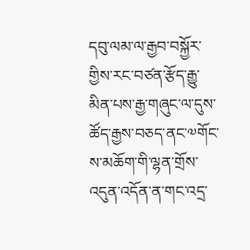དབུ་ལམ་ལ་རྒྱབ་བསྐྱོར་གྱིས་རང་བཙན་རྩོད་རྒྱུ་མིན་པས་རྒྱ་གཞུང་ལ་དུས་ཚོད་རྒྱས་བཅད་ནང་༧གོང་ས་མཆོག་གི་ལྷན་གྲོས་འདུན་འདོན་ན་གང་འདྲ་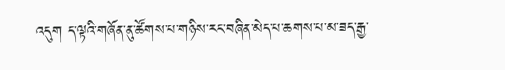འདུག ད་ལྟའི་གཞོན་ནུ་ཚོགས་པ་གཉིས་རང་བཞིན་མེད་པ་ཆགས་པ་མ་ཟད་རྒྱ་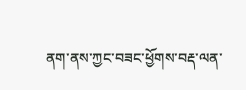ནག་ནས་ཀྱང་བཟང་ཕྱོགས་བརྡ་ལན་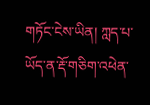གཏོང་ངེས་ཡིན། ཀླད་པ་ཡོད་ན་རྡོ་གཅིག་འཕེན་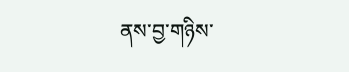ནས་བྱ་གཉིས་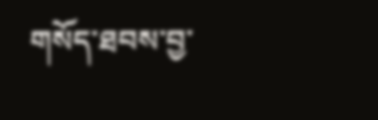གསོད་ཐབས་བྱ་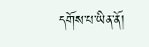དགོས་པ་ཡིན་ནོ།